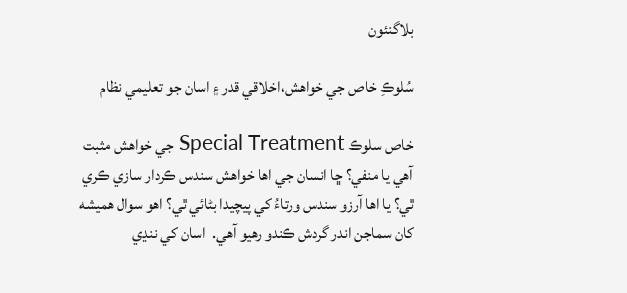بلاگنئون

سُلوڪِ خاص جي خواھش،اخلاقي قدر ۽ اسان جو تعليمي نظام

خاص سلوڪ Special Treatment جي خواھش مثبت آھي يا منفي؟ ڇا انسان جي اھا خواھش سندس ڪردار سازي ڪري ٿي؟ يا اھا آرزو سندس ورتاءُ کي پيچيدا بڻائي ٿي؟ اھو سوال ھميشه کان سماجن اندر گردش ڪندو رھيو آھي.  اسان کي ننڍي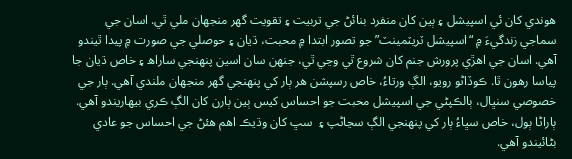ھوندي کان ئي اسپيشل ۽ ٻين کان منفرد بنائڻ جي تربيت ۽ تقويت گھر منجھان ملي ٿي. اسان جي سماجي زندگيءَ ۾ “اسپيشل ٽريٽمينٽ” جو تصور ابتدا ۾ محبت، ڌيان ۽ حوصلي جي صورت ۾ پيدا ٿيندو آھي. اسان جي اھڙي پرورش جنم کان شروع ٿي وڃي ٿي، جنھن سان اسين پنھنجي ساراھ ۽ خاص ڌيان جا پياسا رھون ٿا. ڪوڏاڻو رويو، الڳ ورتاءُ، خاص رسپشن ھر ٻار کي پنھنجي گھر منجھان ملندي آھي. ٻار جي خصوصي سنڀال، ٻالڪپڻي جي اسپيشل محبت جو احساس کيس ٻين ٻارن کان الڳ ڪري بيھاريندو آھي. ٻاراڻا ٻول، خاص سڀاءُ ٻار کي پنھنجي الڳ سڃاڻپ ۽  سڀ کان وڌيڪ اھم ھئڻ جي احساس جو عادي بڻائيندو آھي.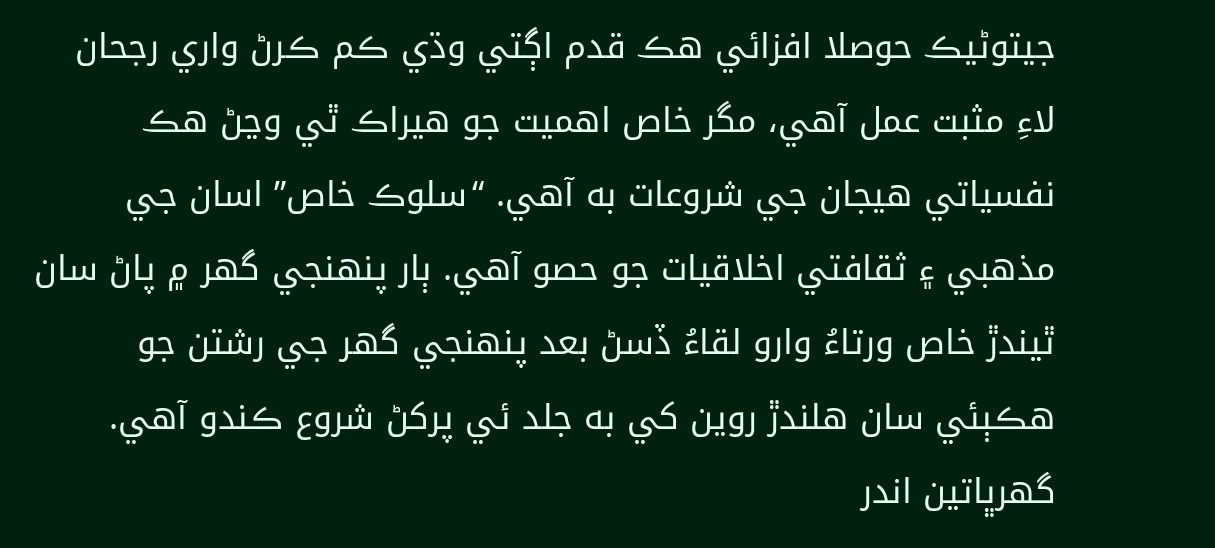جيتوڻيڪ حوصلا افزائي ھڪ قدم اڳتي وڌي ڪم ڪرڻ واري رجحان لاءِ مثبت عمل آھي، مگر خاص اھميت جو ھيراڪ ٿي وڃڻ ھڪ نفسياتي ھيجان جي شروعات به آھي. “سلوڪ خاص” اسان جي مذھبي ۽ ثقافتي اخلاقيات جو حصو آھي. ٻار پنھنجي گھر ۾ پاڻ سان ٿيندڙ خاص ورتاءُ وارو لقاءُ ڏسڻ بعد پنھنجي گھر جي رشتن جو ھڪٻئي سان ھلندڙ روين کي به جلد ئي پرکڻ شروع ڪندو آھي. گھرڀاتين اندر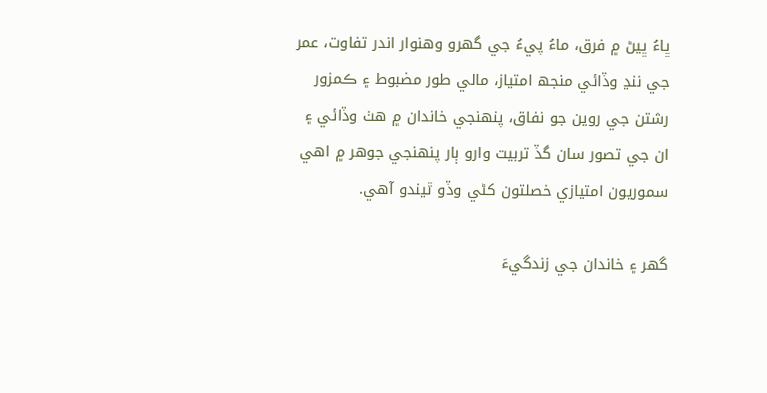ڀاءُ ڀيڻ ۾ فرق، ماءُ پيءُ جي گھرو وھنوار اندر تفاوت، عمر جي ننڍ وڏائي منجھ امتياز، مالي طور مضبوط ۽ ڪمزور رشتن جي روين جو نفاق، پنھنجي خاندان ۾ ھٺ وڏائي ۽ ان جي تصور سان گڏ تربيت وارو ٻار پنھنجي جوھر ۾ اھي سموريون امتيازي خصلتون کڻي وڏو ٿيندو آھي.

گھر ۽ خاندان جي زندگيءَ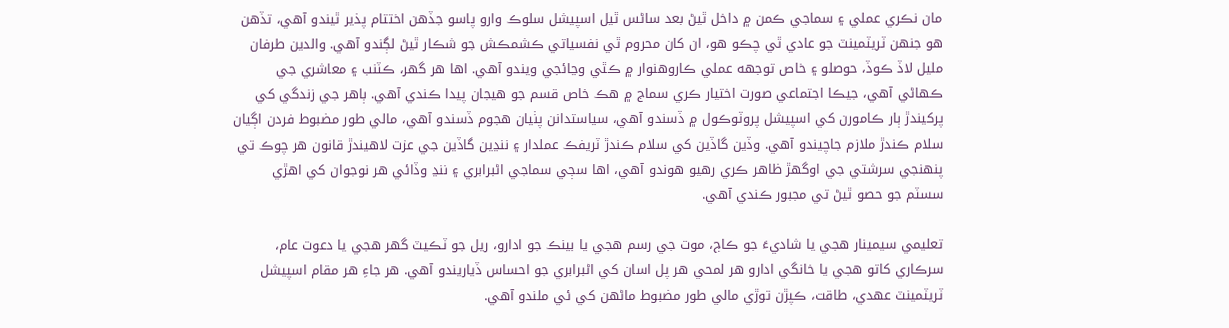مان نڪري عملي ۽ سماجي ڪمن ۾ داخل ٿيڻ بعد ساڻس ٿيل اسپيشل سلوڪ وارو پاسو جڏھن اختتام پذير ٿيندو آھي، تڏھن ھو جنھن ٽريٽمينٽ جو عادي ٿي چڪو هو، ان کان محروم ٿي نفسياتي ڪشمڪش جو شڪار ٿيڻ لڳندو آھي. والدين طرفان مليل لاڏ ڪوڏ، حوصلو ۽ خاص توجهه عملي ڪاروھنوار ۾ ڪٿي وڃائجي ويندو آھي. اھا ھر گھر، ڪٽنب ۽ معاشري جي ڪھاڻي آھي، جيڪا اجتماعي صورت اختيار ڪري سماج ۾ ھڪ خاص قسم جو ھيجان پيدا ڪندي آھي. ٻاھر جي زندگي کي پرکيندڙ ٻار ڪامورن کي اسپيشل پروٽوڪول ۾ ڏسندو آھي، سياستدانن پٺيان ھجوم ڏسندو آھي، مالي طور مضبوط فردن اڳيان سلام ڪندڙ ملازم جاچيندو آھي. وڏين گاڏين کي سلام ڪندڙ ٽريفڪ عملدار ۽ ننڍين گاڏين جي عزت لاھيندڙ قانون ھر چوڪ تي پنھنجي سرشتي جي اوگھڙ ظاھر ڪري رھيو ھوندو آھي، اھا سڄي سماجي اڻبرابري ۽ ننڍ وڏائي ھر نوجوان کي اھڙي سسٽم جو حصو ٿيڻ تي مجبور ڪندي آھي.

تعليمي سيمينار ھجي يا شاديءَ جو ڪاڄ، موت جي رسم ھجي يا بينڪ جو ادارو، ريل جو ٽڪيٽ گھر ھجي يا دعوت عام، سرڪاري کاتو ھجي يا خانگي ادارو ھر لمحي ھر پل اسان کي اڻبرابري جو احساس ڏياريندو آھي. ھر جاءِ ھر مقام اسپيشل ٽريٽمينٽ عھدي، طاقت، ڪپڙن توڙي مالي طور مضبوط ماڻھن کي ئي ملندو آھي.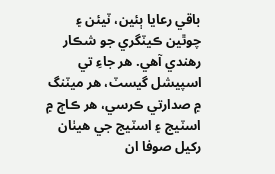باقي رعايا ٻئين، ٽيئن ۽ چوٿين ڪيٽگري جو شڪار رھندي آھي. ھر جاءِ تي اسپيشل گيسٽ، ھر ميٽنگ ۾ صدارتي ڪرسي، ھر ڪاڄ ۾ اسٽيج ۽ اسٽيج جي ھيٺان رکيل صوفا ان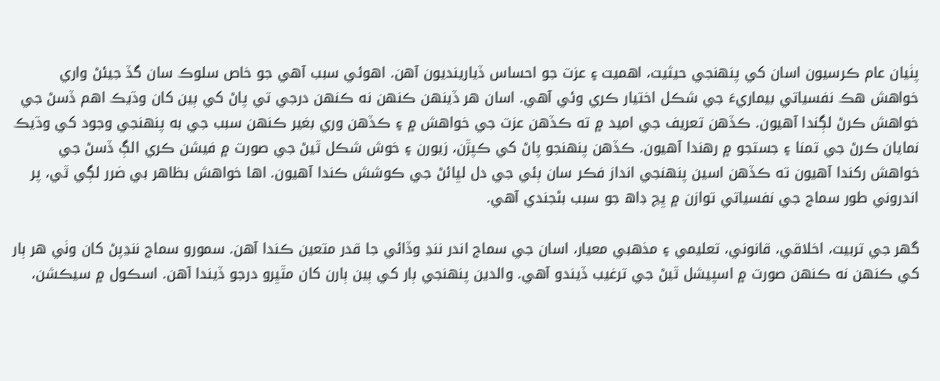پٺيان عام ڪرسيون اسان کي پنھنجي حيثيت، اھميت ۽ عزت جو احساس ڏيارينديون آھن. اھوئي سبب آھي جو خاص سلوڪ سان گڏ جيئڻ واري خواهش هڪ نفسياتي بيماريءَ جي شڪل اختيار ڪري وئي آھي. اسان هر ڏينهن ڪنهن نه ڪنهن درجي تي پاڻ کي ٻين کان وڌيڪ اهم ڏسڻ جي خواھش ڪرڻ لڳندا آھيون. ڪڏهن تعريف جي اميد ۾ ته ڪڏهن عزت جي خواهش ۾ ۽ ڪڏهن وري بغير ڪنهن سبب جي به پنهنجي وجود کي وڌيڪ نمايان ڪرڻ جي تمنا ۽ جستجو ۾ رھندا آھيون. ڪڏھن پنھنجو پاڻ کي ڪپڙن، زيورن ۽ خوش شڪل ٿيڻ جي صورت ۾ فيشن ڪري الڳ ڏسڻ جي خواھش رکندا آھيون ته ڪڏھن اسين پنھنجي انداز فڪر سان ٻئي جي دل لڀائڻ جي ڪوشش ڪندا آھيون. اها خواهش بظاهر بي ضرر لڳي ٿي، پر اندروني طور سماج جي نفسياتي توازن ۾ ڀڃ ڊاھ جو سبب بڻجندي آھي.

گھر جي تربيت، اخلاقي، قانوني، تعليمي ۽ مذھبي معيار، اسان جي سماج اندر ننڍ وڏائي جا قدر متعين ڪندا آھن. سمورو سماج ننڍپڻ کان وٺي هر ٻار کي ڪنهن نه ڪنهن صورت ۾ اسپيشل ٿيڻ جي ترغيب ڏيندو آھي. والدين پنهنجي ٻار کي ٻين ٻارن کان مٿڀرو درجو ڏيندا آھن. اسڪول ۾ سيڪشن،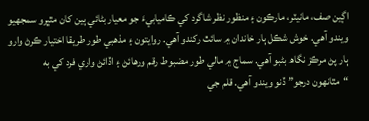اڳين صف، مانيٽر، مارڪون ۽ منظور نظر شاگرد کي ڪاميابيءَ جو معيار بڻائي ٻين کان مٿڀرو سمجھيو ويندو آھي. خوش شڪل ٻار خاندان ۾ سائٿ رکندو آھي. روايتون ۽ مذھبي طور طريقا اختيار ڪرڻ وارو ٻار پڻ مرڪز نگاھ بڻبو آھي. سماج ۾ مالي طور مضبوط رقم ورھائڻ ۽ اڏائڻ واري فرد کي به “مٿانھون درجو” ڏنو ويندو آھي. قلم جي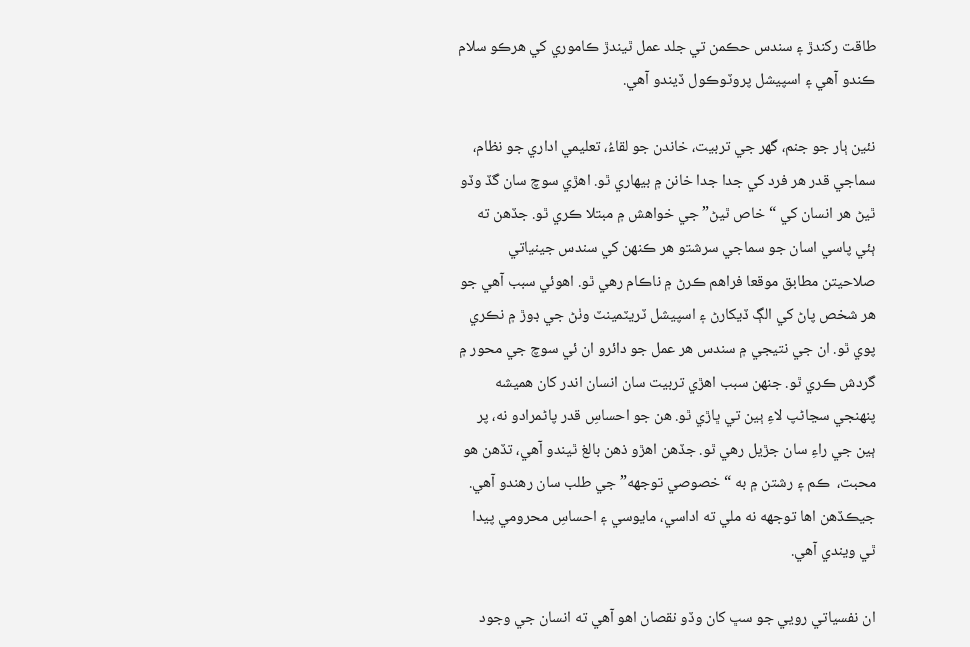طاقت رکندڙ ۽ سندس حڪمن تي جلد عمل ٿيندڙ ڪاموري کي ھرڪو سلام ڪندو آھي ۽ اسپيشل پروٽوڪول ڏيندو آھي.

نئين ٻار جو جنم، گھر جي تربيت، خاندن جو لقاءُ، تعليمي اداري جو نظام، سماجي قدر ھر فرد کي جدا جدا خانن ۾ بيھاري ٿو. اھڙي سوچ سان گڏ وڏو ٿيڻ ھر انسان کي “خاص ٿيڻ” جي خواھش ۾ مبتلا ڪري ٿو. جڏھن ته ٻئي پاسي اسان جو سماجي سرشتو ھر ڪنھن کي سندس جينياتي صلاحيتن مطابق موقعا فراھم ڪرڻ ۾ ناڪام رھي ٿو. اھوئي سبب آھي جو ھر شخص پاڻ کي الڳ ڏيکارڻ ۽ اسپيشل ٽريٽمينٽ وٺڻ جي ڊوڙ ۾ نڪري پوي ٿو. ان جي نتيجي ۾ سندس ھر عمل جو دائرو ان ئي سوچ جي محور ۾ گردش ڪري ٿو. جنھن سبب اهڙي تربيت سان انسان اندر کان هميشه پنهنجي سڃاڻپ لاءِ ٻين تي ڀاڙي ٿو. هن جو احساسِ قدر پاڻمرادو نه، پر ٻين جي راءِ سان جڙيل رھي ٿو. جڏهن اهڙو ذهن بالغ ٿيندو آهي، تڏهن هو محبت،  ڪم ۽ رشتن ۾ به “خصوصي توجهه” جي طلب سان رهندو آهي. جيڪڏهن اها توجهه نه ملي ته اداسي، مايوسي ۽ احساسِ محرومي پيدا ٿي ويندي آھي.

ان نفسياتي رويي جو سڀ کان وڏو نقصان اهو آهي ته انسان جي وجود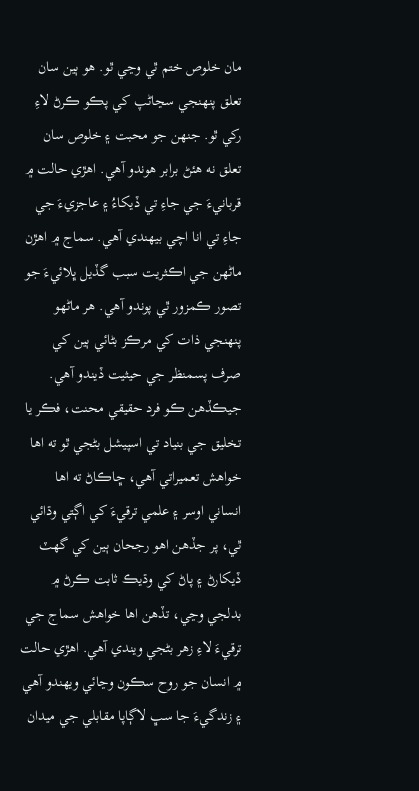مان خلوص ختم ٿي وڃي ٿو. هو ٻين سان تعلق پنهنجي سڃاڻپ کي پڪو ڪرڻ لاءِ رکي ٿو. جنھن جو محبت ۽ خلوص سان تعلق نه ھئڻ برابر ھوندو آھي. اهڙي حالت ۾ قربانيءَ جي جاءِ تي ڏيکاءُ ۽ عاجزيءَ جي جاءِ تي انا اچي بيهندي آهي. سماج ۾ اهڙن ماڻهن جي اڪثريت سبب گڏيل ڀلائيءَ جو تصور ڪمزور ٿي پوندو آھي. هر ماڻهو پنهنجي ذات کي مرڪز بڻائي ٻين کي صرف پسمنظر جي حيثيت ڏيندو آهي. جيڪڏهن ڪو فرد حقيقي محنت، فڪر يا تخليق جي بنياد تي اسپيشل بڻجي ٿو ته اها خواهش تعميراتي آهي، ڇاڪاڻ ته اها انساني اوسر ۽ علمي ترقيءَ کي اڳتي وڌائي ٿي، پر جڏهن اهو رجحان ٻين کي گهٽ ڏيکارڻ ۽ پاڻ کي وڌيڪ ثابت ڪرڻ ۾ بدلجي وڃي، تڏهن اها خواهش سماج جي ترقيءَ لاءِ زهر بڻجي ويندي آھي. اهڙي حالت ۾ انسان جو روح سڪون وڃائي ويھندو آھي ۽ زندگيءَ جا سڀ لاڳاپا مقابلي جي ميدان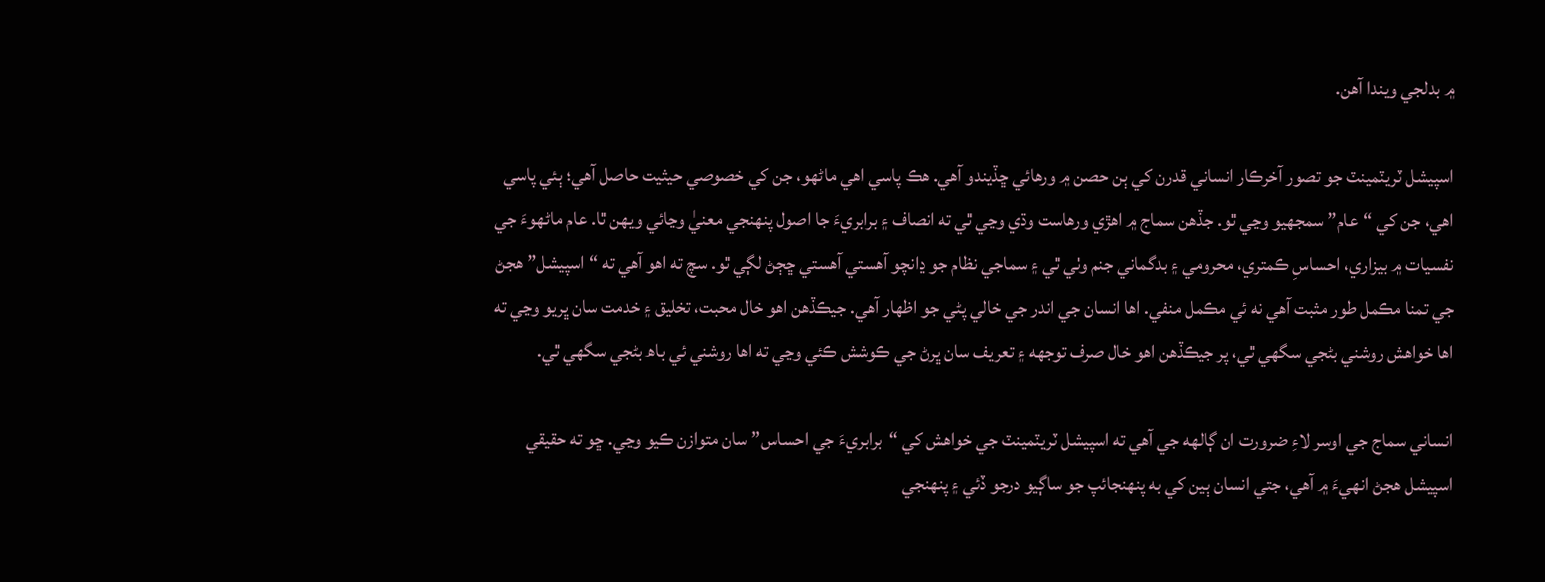۾ بدلجي ويندا آھن.

اسپيشل ٽريٽمينٽ جو تصور آخرڪار انساني قدرن کي ٻن حصن ۾ ورهائي ڇڏيندو آھي. هڪ پاسي اھي ماڻهو، جن کي خصوصي حيثيت حاصل آهي؛ ٻئي پاسي اهي، جن کي “عام” سمجهيو وڃي ٿو. جڏهن سماج ۾ اھڙي ورهاست وڌي وڃي ٿي ته انصاف ۽ برابريءَ جا اصول پنهنجي معنيٰ وڃائي ويھن ٿا. عام ماڻهوءَ جي نفسيات ۾ بيزاري، احساسِ ڪمتري، محرومي ۽ بدگماني جنم وٺي ٿي ۽ سماجي نظام جو ڍانچو آهستي آهستي ڇڄڻ لڳي ٿو. سچ ته اهو آهي ته “اسپيشل” هجڻ جي تمنا مڪمل طور مثبت آهي نه ئي مڪمل منفي. اها انسان جي اندر جي خالي پڻي جو اظهار آهي. جيڪڏهن اهو خال محبت، تخليق ۽ خدمت سان ڀريو وڃي ته اها خواهش روشني بڻجي سگهي ٿي، پر جيڪڏهن اهو خال صرف توجهه ۽ تعريف سان ڀرڻ جي ڪوشش ڪئي وڃي ته اها روشني ئي باھ بڻجي سگھي ٿي.

انساني سماج جي اوسر لاءِ ضرورت ان ڳالهه جي آهي ته اسپيشل ٽريٽمينٽ جي خواهش کي “برابريءَ جي احساس” سان متوازن ڪيو وڃي. ڇو ته حقيقي اسپيشل هجڻ انھيءَ ۾ آهي، جتي انسان ٻين کي به پنهنجائپ جو ساڳيو درجو ڏئي ۽ پنهنجي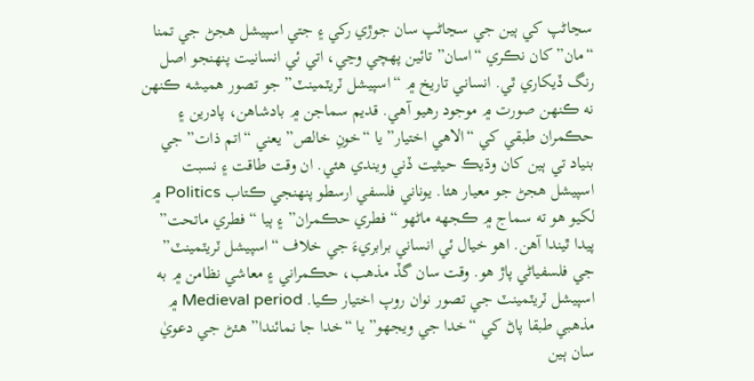سڃاڻپ کي ٻين جي سڃاڻپ سان جوڙي رکي ۽ جتي اسپيشل هجڻ جي تمنا “مان” کان نڪري “اسان” تائين پهچي وڃي، اتي ئي انسانيت پنهنجو اصل رنگ ڏيکاري ٿي. انساني تاريخ ۾ “اسپيشل ٽريٽمينٽ” جو تصور هميشه ڪنهن نه ڪنهن صورت ۾ موجود رهيو آهي. قديم سماجن ۾ بادشاهن، پادرين ۽ حڪمران طبقي کي “الاهي اختيار” يا “خونِ خالص” يعني “اتم ذات” جي بنياد تي ٻين کان وڌيڪ حيثيت ڏني ويندي هئي. ان وقت طاقت ۽ نسبت اسپيشل هجڻ جو معيار هئا. يوناني فلسفي ارسطو پنهنجي ڪتاب Politics ۾ لکيو هو ته سماج ۾ ڪجهه ماڻهو “فطري حڪمران” ۽ ٻيا “فطري ماتحت” پيدا ٿيندا آهن. اهو خيال ئي انساني برابريءَ جي خلاف “اسپيشل ٽريٽمينٽ” جي فلسفياڻي پاڙ هو. وقت سان گڏ مذهب، حڪمراني ۽ معاشي نظامن ۾ به اسپيشل ٽريٽمينٽ جي تصور نوان روپ اختيار ڪيا. Medieval period ۾ مذهبي طبقا پاڻ کي “خدا جي ويجهو” يا “خدا جا نمائندا” ھئڻ جي دعويٰ سان ٻين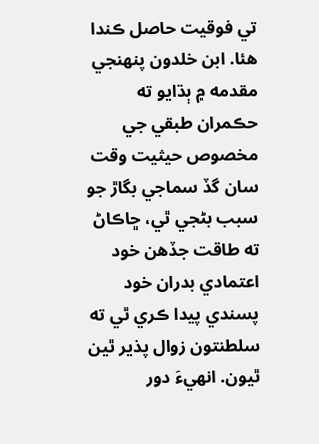تي فوقيت حاصل ڪندا هئا. ابن خلدون پنهنجي مقدمه ۾ ٻڌايو ته حڪمران طبقي جي مخصوص حيثيت وقت سان گڏ سماجي بگاڙ جو سبب بڻجي ٿي، ڇاڪاڻ ته طاقت جڏهن خود اعتمادي بدران خود پسندي پيدا ڪري ٿي ته سلطنتون زوال پذير ٿين ٿيون. انهيءَ دور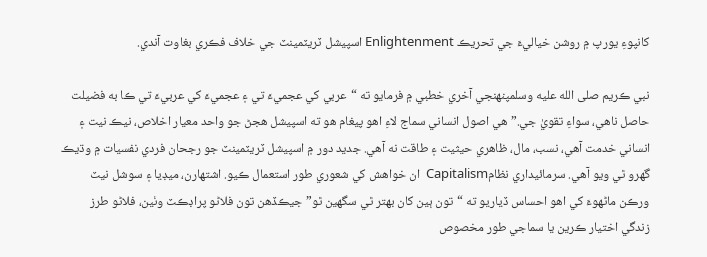کانپوءِ يورپ ۾ روشن خياليءَ جي تحريڪ Enlightenment اسپيشل ٽريٽمينٽ جي خلاف فڪري بغاوت آندي.

نبي ڪريم صلى الله عليه وسلمپنهنجي آخري خطبي ۾ فرمايو ته “عربي کي عجميءَ تي ۽ عجميءَ کي عربيءَ تي ڪا به فضيلت حاصل ناهي، سواءِ تقويٰ جي.” هي اصول انساني سماج لاءِ اهو پيغام هو ته اسپيشل هجڻ جو واحد معيار اخلاص، نيڪ نيت ۽ انساني خدمت آهي، نسب، مال، ظاهري حيثيت ۽ طاقت نه آھي. جديد دور ۾ اسپيشل ٽريٽمينٽ جو رجحان فردي نفسيات ۾ وڌيڪ گهرو ٿي ويو آهي. سرمائيداري نظامCapitalism  ان خواهش کي شعوري طور استعمال ڪيو. اشتهارن، ميڊيا ۽ سوشل نيٽ ورڪن ماڻهوءَ کي اهو احساس ڏياريو ته “تون ٻين کان بهتر ٿي سگهين ٿو” جيڪڏهن تون فلاڻو پراڊڪٽ وٺين، فلاڻو طرز زندگي اختيار ڪرين يا سماجي طور مخصوص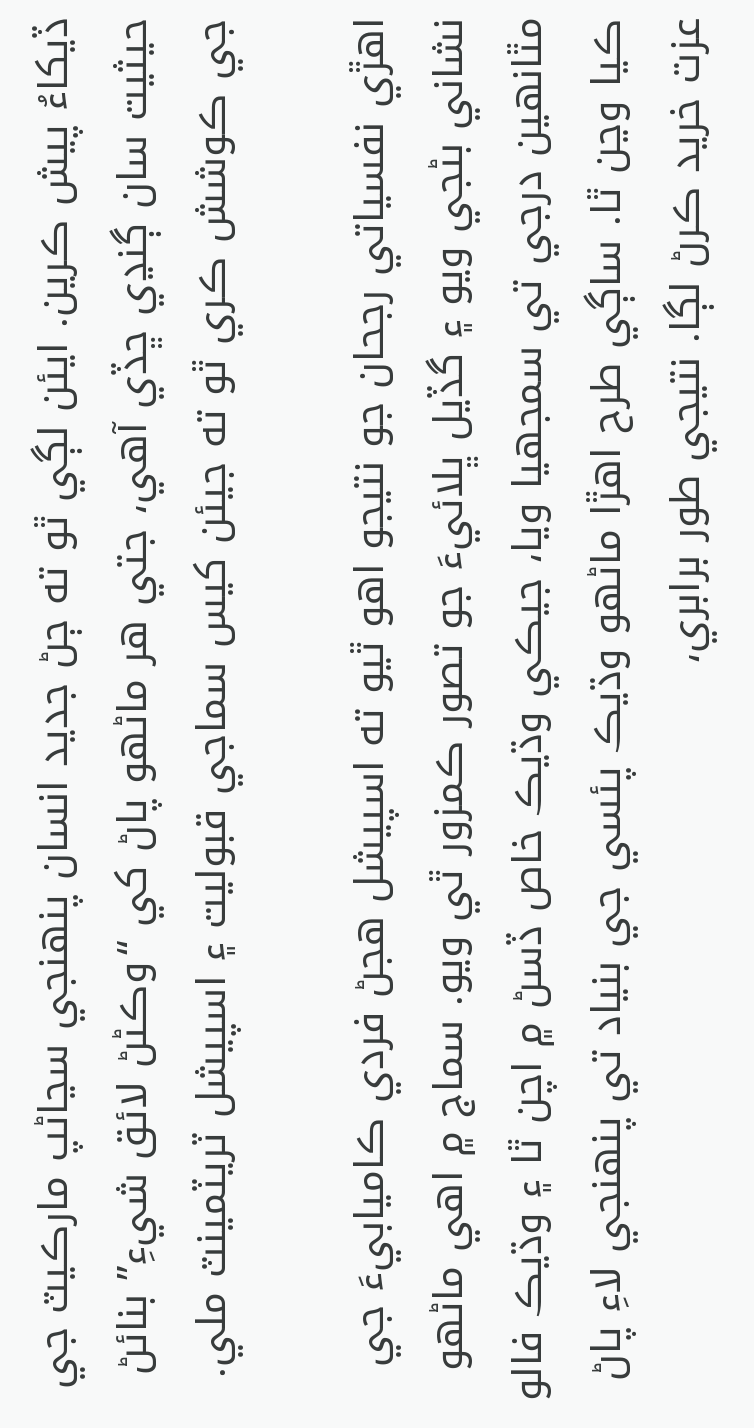ڏيکاءُ پيش ڪرين. ايئن لڳي ٿو ته ڄڻ جديد انسان پنهنجي سڃاڻپ مارڪيٽ جي حيثيت سان ڳنڍي ڇڏي آهي، جتي هر ماڻهو پاڻ کي “وڪڻڻ لائق شيءِ” بنائڻ جي ڪوشش ڪري ٿو ته جيئن کيس سماجي قبوليت ۽ اسپيشل ٽريٽمينٽ ملي.

اهڙي نفسياتي رجحان جو نتيجو اهو ٿيو ته اسپيشل هجڻ فردي ڪاميابيءَ جي نشاني بڻجي ويو ۽ گڏيل ڀلائيءَ جو تصور ڪمزور ٿي ويو. سماج ۾ اهي ماڻهو مٿانهين درجي تي سمجهيا ويا، جيڪي وڌيڪ خاص ڏسڻ ۾ اچن ٿا ۽ وڌيڪ فالو ڪيا وڃن ٿا. ساڳي طرح اھڙا ماڻھو وڌيڪ پئسي جي بنياد تي پنھنجي لاءِ پاڻ عزت خريد ڪرڻ لڳا. نتيجي طور برابري،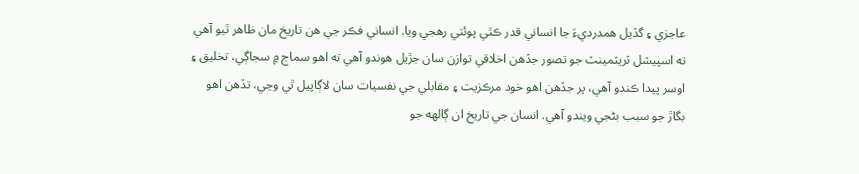عاجزي ۽ گڏيل همدرديءَ جا انساني قدر ڪٿي پوئتي رهجي ويا. انساني فڪر جي هن تاريخ مان ظاهر ٿيو آھي ته اسپيشل ٽريٽمينٽ جو تصور جڏهن اخلاقي توازن سان جڙيل هوندو آهي ته اهو سماج ۾ سجاڳي، تخليق ۽ اوسر پيدا ڪندو آهي، پر جڏهن اهو خود مرڪزيت ۽ مقابلي جي نفسيات سان لاڳاپيل ٿي وڃي، تڏهن اهو بگاڙ جو سبب بڻجي ويندو آھي. انسان جي تاريخ ان ڳالهه جو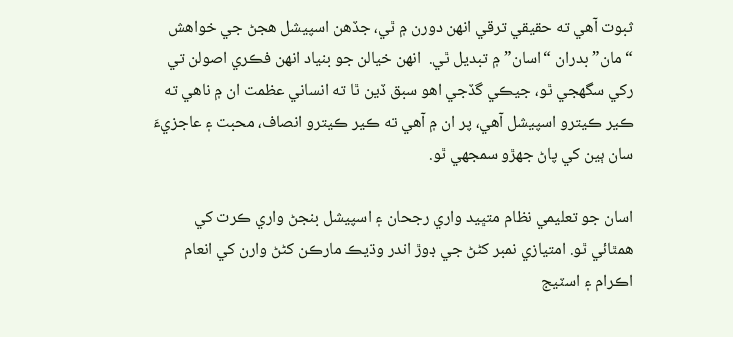ثبوت آهي ته حقيقي ترقي انهن دورن ۾ ٿي، جڏهن اسپيشل هجڻ جي خواهش “مان” بدران “اسان” ۾ تبديل ٿي.  انھن خيالن جو بنياد انھن فڪري اصولن تي رکي سگهجي ٿو، جيڪي گڏجي اهو سبق ڏين ٿا ته انساني عظمت ان ۾ ناهي ته ڪير ڪيترو اسپيشل آهي، پر ان ۾ آهي ته ڪير ڪيترو انصاف، محبت ۽ عاجزيءَ سان ٻين کي پاڻ جهڙو سمجهي ٿو.

اسان جو تعليمي نظام متڀيد واري رجحان ۽ اسپيشل بنجڻ واري ڪرت کي ھمٿائي ٿو. امتيازي نمبر کڻڻ جي ڊوڙ اندر وڌيڪ مارڪن کڻڻ وارن کي انعام اڪرام ۽ اسٽيج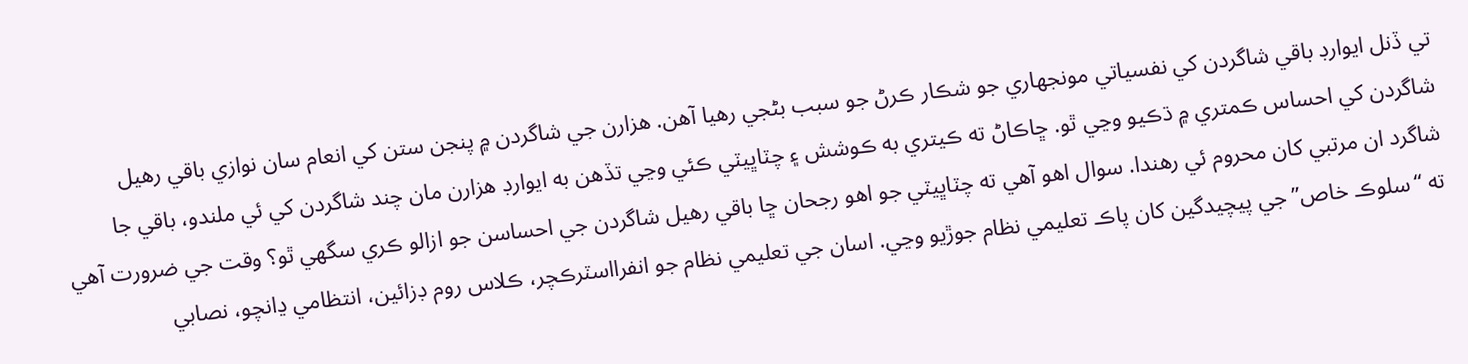تي ڏنل ايوارڊ باقي شاگردن کي نفسياتي مونجھاري جو شڪار ڪرڻ جو سبب بڻجي رھيا آھن. ھزارن جي شاگردن ۾ پنجن ستن کي انعام سان نوازي باقي رهيل شاگردن کي احساس ڪمتري ۾ ڌڪيو وڃي ٿو. ڇاڪاڻ ته ڪيتري به ڪوشش ۽ چٽاڀيٽي ڪئي وڃي تڏھن به ايوارڊ ھزارن مان چند شاگردن کي ئي ملندو، باقي جا شاگرد ان مرتبي کان محروم ئي رھندا. سوال اھو آھي ته چٽاڀيٽي جو اھو رجحان ڇا باقي رھيل شاگردن جي احساسن جو ازالو ڪري سگھي ٿو؟ وقت جي ضرورت آھي ته “سلوڪ خاص” جي پيچيدگين کان پاڪ تعليمي نظام جوڙيو وڃي. اسان جي تعليمي نظام جو انفرااسٽرڪچر، ڪلاس روم ڊزائين، انتظامي ڍانچو، نصابي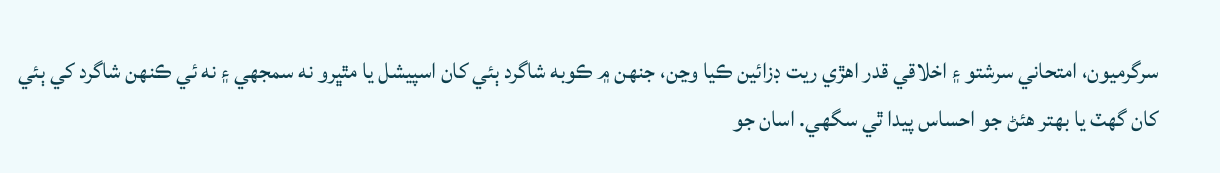سرگرميون، امتحاني سرشتو ۽ اخلاقي قدر اھڙي ريت ڊزائين ڪيا وڃن، جنھن ۾ ڪوبه شاگرد ٻئي کان اسپيشل يا مٿڀرو نه سمجھي ۽ نه ئي ڪنھن شاگرد کي ٻئي کان گھٽ يا بھتر ھئڻ جو احساس پيدا ٿي سگھي. اسان جو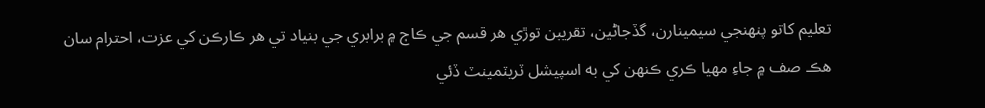تعليم کاتو پنھنجي سيمينارن، گڏجاڻين، تقريبن توڙي ھر قسم جي ڪاڄ ۾ برابري جي بنياد تي ھر ڪارڪن کي عزت، احترام سان ھڪ صف ۾ جاءِ مھيا ڪري ڪنھن کي به اسپيشل ٽريٽمينٽ ڏئي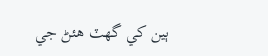ٻين کي گھٽ ھئڻ جي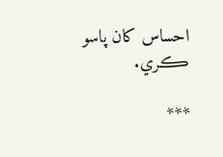احساس کان پاسو ڪري.

***